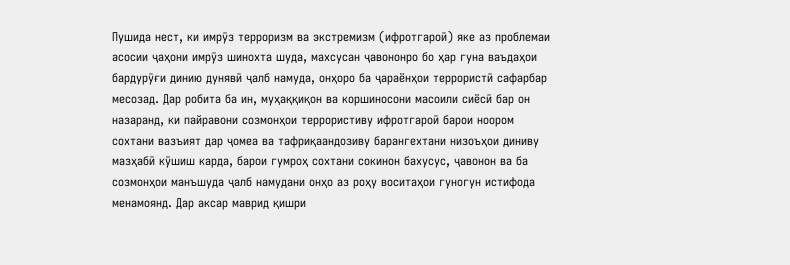Пушида нест, ки имрӯз терроризм ва экстремизм (ифротгароӣ) яке аз проблемаи асосии ҷаҳони имрӯз шинохта шуда, махсусан ҷавононро бо ҳар гуна ваъдаҳои бардурӯғи динию дунявӣ ҷалб намуда, онҳоро ба ҷараёнҳои террористӣ сафарбар месозад. Дар робита ба ин, муҳаққиқон ва коршиносони масоили сиёсӣ бар он назаранд, ки пайравони созмонҳои террористиву ифротгароӣ барои ноором сохтани вазъият дар ҷомеа ва тафриқаандозиву барангехтани низоъҳои диниву мазҳабӣ кӯшиш карда, барои гумроҳ сохтани сокинон бахусус, ҷавонон ва ба созмонҳои манъшуда ҷалб намудани онҳо аз роҳу воситаҳои гуногун истифода менамоянд. Дар аксар маврид қишри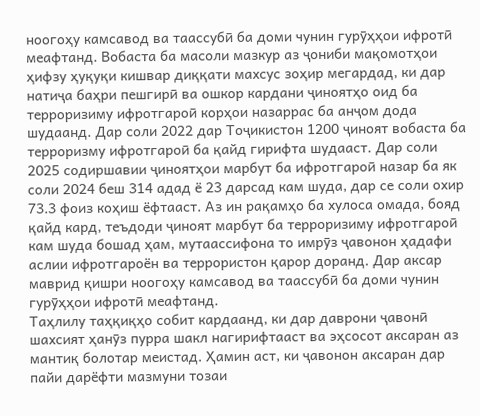ноогоҳу камсавод ва таассубӣ ба доми чунин гурӯҳҳои ифротӣ меафтанд. Вобаста ба масоли мазкур аз ҷониби мақомотҳои ҳифзу ҳуқуқи кишвар диққати махсус зоҳир мегардад, ки дар натиҷа баҳри пешгирӣ ва ошкор кардани ҷиноятҳо оид ба терроризиму ифротгароӣ корҳои назаррас ба анҷом дода шудаанд. Дар соли 2022 дар Тоҷикистон 1200 ҷиноят вобаста ба терроризму ифротгароӣ ба қайд гирифта шудааст. Дар соли 2025 содиршавии ҷиноятҳои марбут ба ифротгароӣ назар ба як соли 2024 беш 314 адад ё 23 дарсад кам шуда, дар се соли охир 73.3 фоиз коҳиш ёфтааст. Аз ин рақамҳо ба хулоса омада, бояд қайд кард, теъдоди ҷиноят марбут ба терроризиму ифротгароӣ кам шуда бошад ҳам, мутаассифона то имрӯз ҷавонон ҳадафи аслии ифротгароён ва террористон қарор доранд. Дар аксар маврид қишри ноогоҳу камсавод ва таассубӣ ба доми чунин гурӯҳҳои ифротӣ меафтанд.
Таҳлилу таҳқиқҳо собит кардаанд, ки дар даврони ҷавонӣ шахсият ҳанӯз пурра шакл нагирифтааст ва эҳсосот аксаран аз мантиқ болотар меистад. Ҳамин аст, ки ҷавонон аксаран дар пайи дарёфти мазмуни тозаи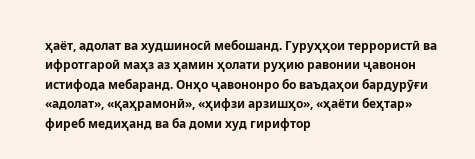ҳаёт, адолат ва худшиносӣ мебошанд. Гуруҳҳои террористӣ ва ифротгароӣ маҳз аз ҳамин ҳолати руҳию равонии ҷавонон истифода мебаранд. Онҳо ҷавононро бо ваъдаҳои бардурӯғи «адолат», «қаҳрамонӣ», «ҳифзи арзишҳо», «ҳаёти беҳтар» фиреб медиҳанд ва ба доми худ гирифтор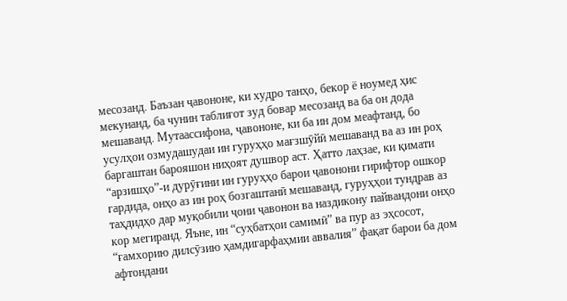месозанд. Баъзан ҷавононе, ки худро танҳо, бекор ё ноумед ҳис мекунанд, ба чунин таблиғот зуд бовар месозанд ва ба он дода мешаванд. Мутаассифона, ҷавононе, ки ба ин дом меафтанд, бо усулҳои озмудашудаи ин гуруҳҳо мағзшӯйӣ мешаванд ва аз ин роҳ баргаштан барояшон ниҳоят душвор аст. Ҳатто лаҳзае, ки қимати “арзишҳо”-и дурӯғини ин гуруҳҳо барои ҷавонони гирифтор ошкор гардида, онҳо аз ин роҳ бозгаштанӣ мешаванд, гуруҳҳои тундрав аз таҳдидҳо дар муқобили ҷони ҷавонон ва наздикону пайвандони онҳо кор мегиранд. Яъне, ин “суҳбатҳои самимӣ” ва пур аз эҳсосот, “ғамхорию дилсӯзию ҳамдигарфаҳмии аввалия” фақат барои ба дом афтондани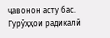ҷавонон асту бас. Гурӯҳҳои радикалӣ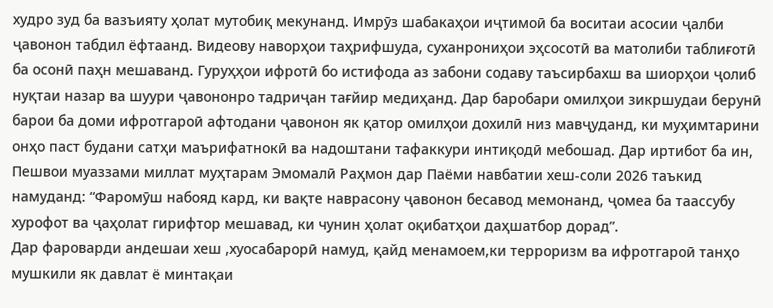худро зуд ба вазъияту ҳолат мутобиқ мекунанд. Имрӯз шабакаҳои иҷтимоӣ ба воситаи асосии ҷалби ҷавонон табдил ёфтаанд. Видеову наворҳои таҳрифшуда, суханрониҳои эҳсосотӣ ва матолиби таблиғотӣ ба осонӣ паҳн мешаванд. Гуруҳҳои ифротӣ бо истифода аз забони содаву таъсирбахш ва шиорҳои ҷолиб нуқтаи назар ва шуури ҷавононро тадриҷан тағйир медиҳанд. Дар баробари омилҳои зикршудаи берунӣ барои ба доми ифротгароӣ афтодани ҷавонон як қатор омилҳои дохилӣ низ мавҷуданд, ки муҳимтарини онҳо паст будани сатҳи маърифатнокӣ ва надоштани тафаккури интиқодӣ мебошад. Дар иртибот ба ин, Пешвои муаззами миллат муҳтарам Эмомалӣ Раҳмон дар Паёми навбатии хеш-соли 2026 таъкид намуданд: “Фаромӯш набояд кард, ки вақте наврасону ҷавонон бесавод мемонанд, ҷомеа ба таассубу хурофот ва ҷаҳолат гирифтор мешавад, ки чунин ҳолат оқибатҳои даҳшатбор дорад”.
Дар фароварди андешаи хеш ,хуосабарорӣ намуд, қайд менамоем,ки терроризм ва ифротгароӣ танҳо мушкили як давлат ё минтақаи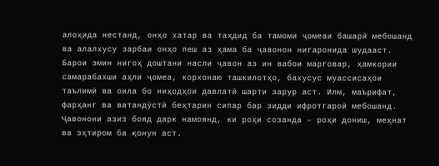алоҳида нестанд, онҳо хатар ва таҳдид ба тамоми ҷомеаи башарӣ мебошанд ва алалхусу зарбаи онҳо пеш аз ҳама ба ҷавонон нигаронида шудааст. Барои эмин нигоҳ доштани насли ҷавон аз ин вабои марговар, ҳамкории самарабахши аҳли ҷомеа, корхонаю ташкилотҳо, бахусус муассисаҳои таълимӣ ва оила бо ниҳодҳои давлатӣ шарти зарур аст. Илм, маърифат, фарҳанг ва ватандӯстӣ беҳтарин сипар бар зидди ифротгароӣ мебошанд. Ҷавонони азиз бояд дарк намоянд, ки роҳи созанда – роҳи дониш, меҳнат ва эҳтиром ба қонун аст.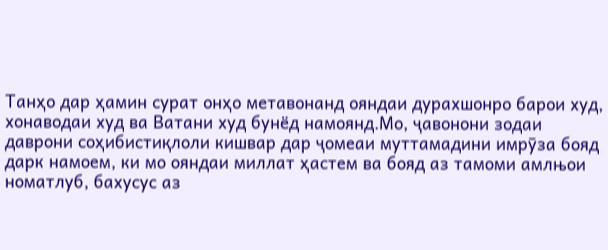Танҳо дар ҳамин сурат онҳо метавонанд ояндаи дурахшонро барои худ, хонаводаи худ ва Ватани худ бунёд намоянд.Мо, ҷавонони зодаи даврони соҳибистиқлоли кишвар дар ҷомеаи муттамадини имрӯза бояд дарк намоем, ки мо ояндаи миллат ҳастем ва бояд аз тамоми амлњои номатлуб, бахусус аз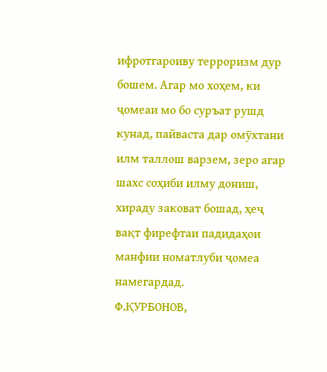ифротгароиву терроризм дур бошем. Агар мо хоҳем, ки ҷомеаи мо бо суръат рушд кунад, пайваста дар омӯхтани илм таллош варзем, зеро агар шахс соҳиби илму дониш, хираду заковат бошад, ҳеҷ вақт фирефтаи падидаҳои манфии номатлуби ҷомеа намегардад.
Ф.ҚУРБОНОВ,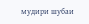мудири шубаи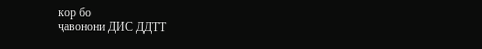кор бо
ҷавонони ДИС ДДТТ